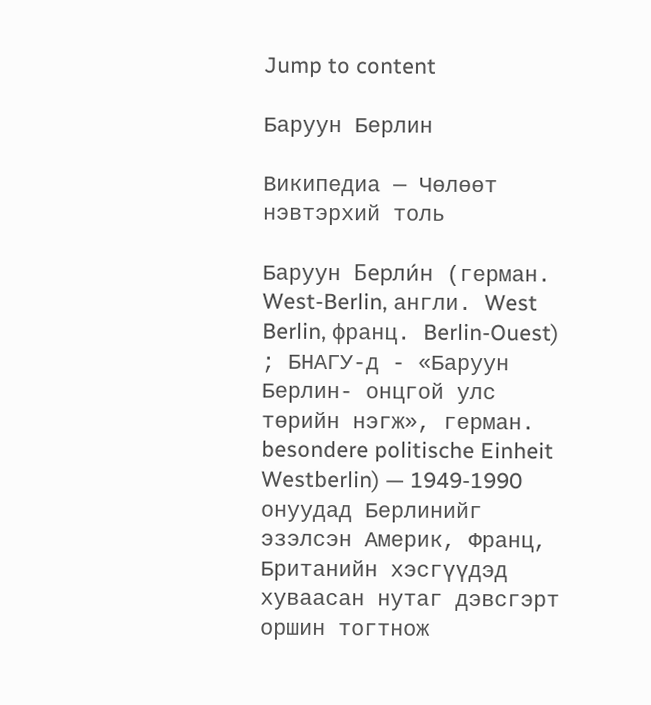Jump to content

Баруун Берлин

Википедиа — Чөлөөт нэвтэрхий толь

Баруун Берли́н (герман. West-Berlin, англи. West Berlin, франц. Berlin-Ouest) ; БНАГУ-д - «Баруун Берлин- онцгой улс төрийн нэгж», герман. besondere politische Einheit Westberlin) — 1949-1990 онуудад Берлинийг эзэлсэн Америк, Франц, Британийн хэсгүүдэд хуваасан нутаг дэвсгэрт оршин тогтнож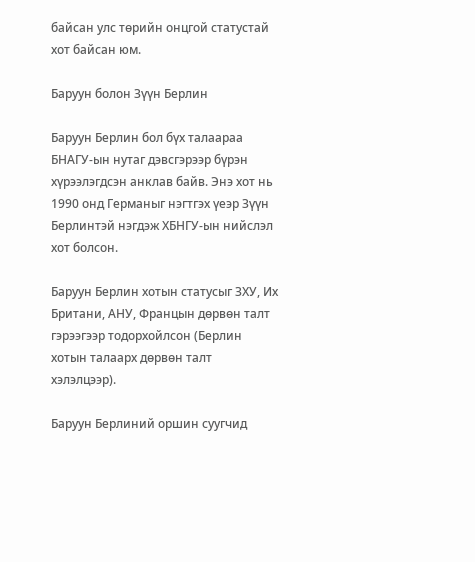байсан улс төрийн онцгой статустай хот байсан юм.

Баруун болон Зүүн Берлин

Баруун Берлин бол бүх талаараа БНАГУ-ын нутаг дэвсгэрээр бүрэн хүрээлэгдсэн анклав байв. Энэ хот нь 1990 онд Германыг нэгтгэх үеэр Зүүн Берлинтэй нэгдэж ХБНГУ-ын нийслэл хот болсон.

Баруун Берлин хотын статусыг ЗХУ, Их Британи, АНУ, Францын дөрвөн талт гэрээгээр тодорхойлсон (Берлин хотын талаарх дөрвөн талт хэлэлцээр).

Баруун Берлиний оршин суугчид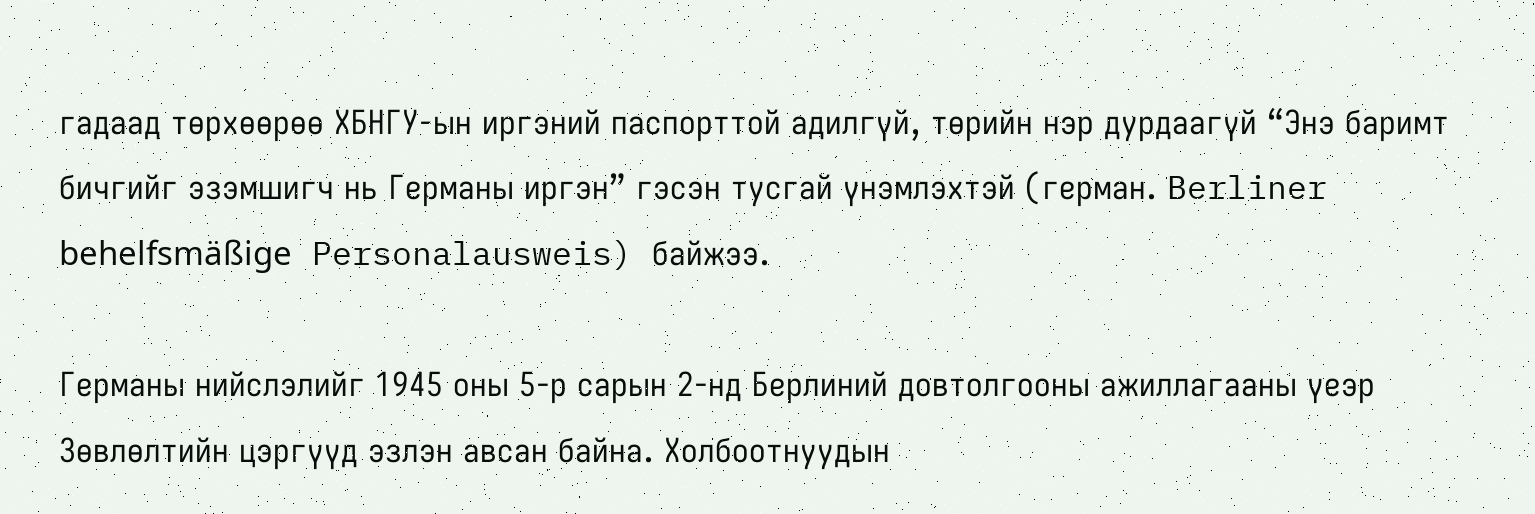гадаад төрхөөрөө ХБНГУ-ын иргэний паспорттой адилгүй, төрийн нэр дурдаагүй “Энэ баримт бичгийг эзэмшигч нь Германы иргэн” гэсэн тусгай үнэмлэхтэй (герман. Berliner behelfsmäßige Personalausweis) байжээ.

Германы нийслэлийг 1945 оны 5-р сарын 2-нд Берлиний довтолгооны ажиллагааны үеэр Зөвлөлтийн цэргүүд эзлэн авсан байна. Холбоотнуудын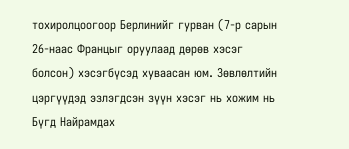тохиролцоогоор Берлинийг гурван (7-р сарын 26-наас Францыг оруулаад дөрөв хэсэг болсон) хэсэгбүсэд хуваасан юм. Зөвлөлтийн цэргүүдэд эзлэгдсэн зүүн хэсэг нь хожим нь Бүгд Найрамдах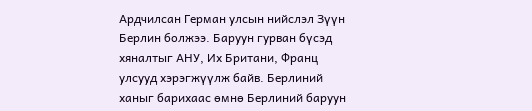Ардчилсан Герман улсын нийслэл Зүүн Берлин болжээ. Баруун гурван бүсэд хяналтыг АНУ, Их Британи, Франц улсууд хэрэгжүүлж байв. Берлиний ханыг барихаас өмнө Берлиний баруун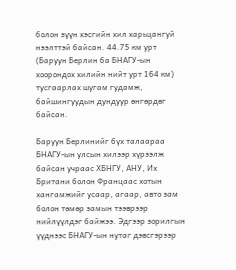болон зүүн хэсгийн хил харьцангуй нээлттэй байсан. 44.75 км урт (Баруун Берлин ба БНАГУ-ын хоорондох хилийн нийт урт 164 км) тусгаарлах шугам гудамж, байшингуудын дундуур өнгөрдөг байсан.

Баруун Берлинийг бүх талаараа БНАГУ-ын улсын хилээр хүрээлж байсан учраас ХБНГУ, АНУ, Их Британи болон Францаас хотын хангамжийг усаар, агаар, авто зам болон төмөр замын тээврээр нийлүүлдэг байжээ. Эдгээр зорилгын үүднээс БНАГУ-ын нутаг дэвсгэрээр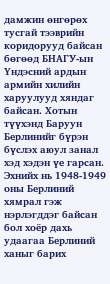дамжин өнгөрөх тусгай тээврийн коридорууд байсан бөгөөд БНАГУ-ын Үндэсний ардын армийн хилийн харуулууд хяндаг байсан. Хотын түүхэнд Баруун Берлинийг бүрэн бүслэх аюул занал хэд хэдэн үе гарсан. Эхнийх нь 1948-1949 оны Берлиний хямрал гэж нэрлэгддэг байсан бол хоёр дахь удаагаа Берлиний ханыг барих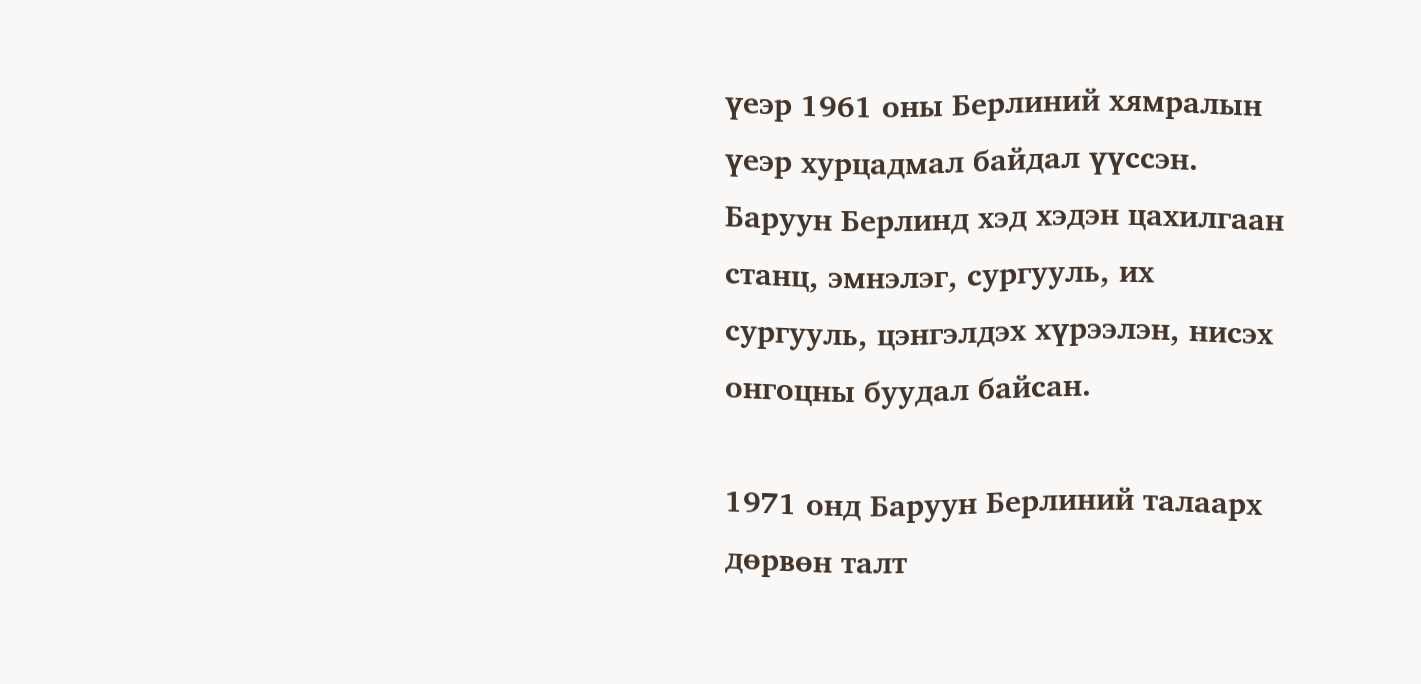үеэр 1961 оны Берлиний хямралын үеэр хурцадмал байдал үүссэн. Баруун Берлинд хэд хэдэн цахилгаан станц, эмнэлэг, сургууль, их сургууль, цэнгэлдэх хүрээлэн, нисэх онгоцны буудал байсан.

1971 онд Баруун Берлиний талаарх дөрвөн талт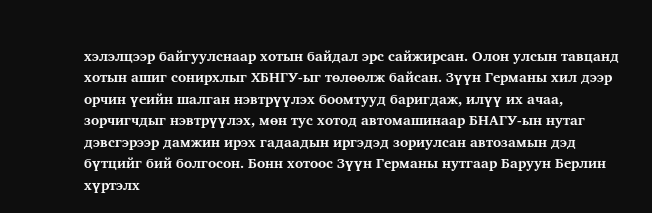хэлэлцээр байгуулснаар хотын байдал эрс сайжирсан. Олон улсын тавцанд хотын ашиг сонирхлыг ХБНГУ-ыг төлөөлж байсан. Зүүн Германы хил дээр орчин үеийн шалган нэвтрүүлэх боомтууд баригдаж, илүү их ачаа, зорчигчдыг нэвтрүүлэх, мөн тус хотод автомашинаар БНАГУ-ын нутаг дэвсгэрээр дамжин ирэх гадаадын иргэдэд зориулсан автозамын дэд бүтцийг бий болгосон. Бонн хотоос Зүүн Германы нутгаар Баруун Берлин хүртэлх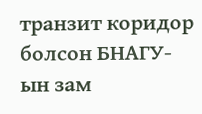транзит коридор болсон БНАГУ-ын зам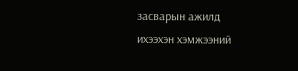засварын ажилд ихээхэн хэмжээний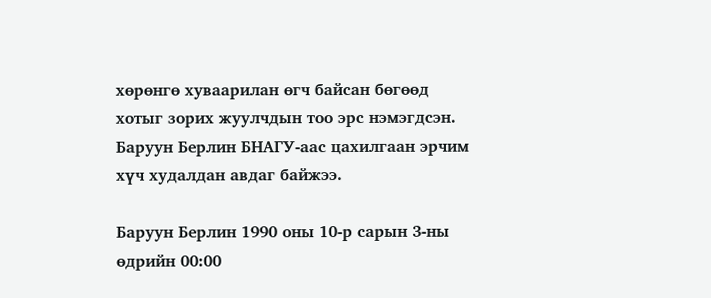хөрөнгө хуваарилан өгч байсан бөгөөд хотыг зорих жуулчдын тоо эрс нэмэгдсэн. Баруун Берлин БНАГУ-аас цахилгаан эрчим хүч худалдан авдаг байжээ.

Баруун Берлин 1990 оны 10-р сарын 3-ны өдрийн 00:00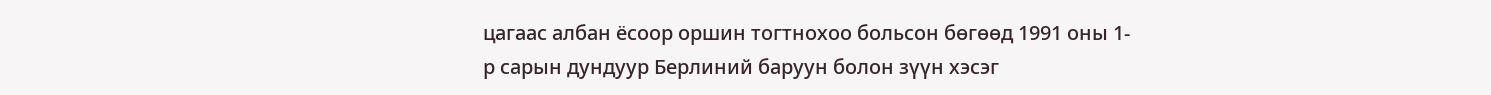цагаас албан ёсоор оршин тогтнохоо больсон бөгөөд 1991 оны 1-р сарын дундуур Берлиний баруун болон зүүн хэсэг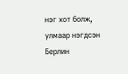нэг хот болж, улмаар нэгдсэн Берлин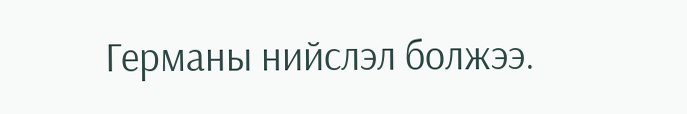Германы нийслэл болжээ.